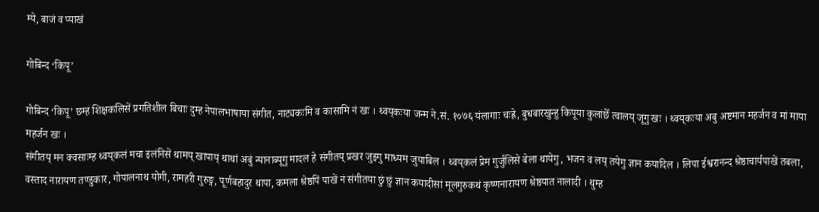म्ये, बाजं व प्याखं

गोबिन्द ‘किपू’

गोबिन्द ‘किपू’ छम्ह शिक्षकलिसें प्रगतिशील बिचाः दुम्ह नेपालभाषाया संगीत, नाट्यकःमि व कासामि नं खः । थ्वय्‌कःया जन्म ने.सं. १०७६ यंलागाः चःह्रे, बुधबारखुन्हु किपूया कुलांछेँ त्वालय्‌ जूगु खः । थ्वय्‌कःया अबु अष्टमान महर्जन व मां माया महर्जन खः ।
संगीतय्‌ मन क्वसाःम्ह थ्वय्‌कलं मचा इलंनिसें थामय्‌ खापाय्‌ थाथां अबुं न्यानाब्यूगु मादल हे संगीतय्‌ प्रखर जुइगु माध्यम जुयाबिल । थ्वय्‌कलं प्रेम गुर्जुलिसे बेला थायेगु, भजन व लय्‌ तयेगु ज्ञान कयादिल । लिपा ईश्वरानन्द श्रेष्ठाचार्यपाखें तबला, वस्ताद नारायण तण्डुकार, गोपालनाथ योगी, रामहरी गुरुङ्ग, पूर्णबहादुर थापा, कमला श्रेष्ठपिं पाखें नं संगीतया छुं छुं ज्ञान कयादीसां मूलगुरुकथं कृष्णनारायण श्रेष्ठयात नालादी । थुम्ह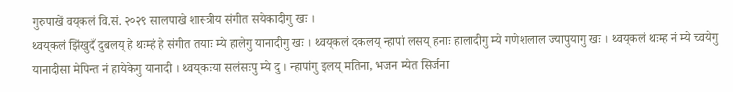गुरुपाखें वय्‌कलं वि.सं. २०२९ सालपाखे शास्त्रीय संगीत सयेकादीगु खः ।
थ्वय्‌कलं झिंखुदँ दुबलय्‌ हे थःम्हं हे संगीत तयाः म्ये हालेगु यानादीगु खः । थ्वय्‌कलं दकलय्‌ न्हापां लसय्‌ हनाः हालादीगु म्ये गणेशलाल ज्यापुयागु खः । थ्वय्‌कलं थःम्ह नं म्ये च्वयेगु यानादीसा मेपिन्त नं हायेकेगु यानादी । थ्वय्‌कःया सलंसःपु म्ये दु । न्हापांगु इलय्‌ मतिना, भजन म्येत सिर्जना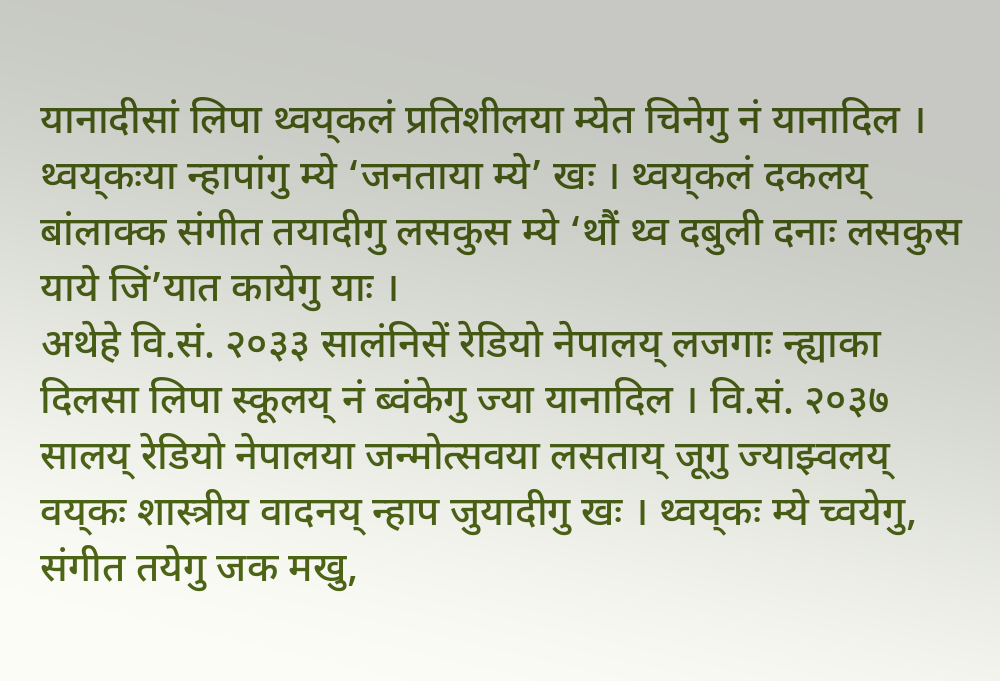यानादीसां लिपा थ्वय्‌कलं प्रतिशीलया म्येत चिनेगु नं यानादिल । थ्वय्‌कःया न्हापांगु म्ये ‘जनताया म्ये’ खः । थ्वय्‌कलं दकलय्‌ बांलाक्क संगीत तयादीगु लसकुस म्ये ‘थौं थ्व दबुली दनाः लसकुस याये जिं’यात कायेगु याः ।
अथेहे वि.सं. २०३३ सालंनिसें रेडियो नेपालय्‌ लजगाः न्ह्याका दिलसा लिपा स्कूलय्‌ नं ब्वंकेगु ज्या यानादिल । वि.सं. २०३७ सालय्‌ रेडियो नेपालया जन्मोत्सवया लसताय्‌ जूगु ज्याझ्वलय्‌ वय्‌कः शास्त्रीय वादनय्‌ न्हाप जुयादीगु खः । थ्वय्‌कः म्ये च्वयेगु, संगीत तयेगु जक मखु,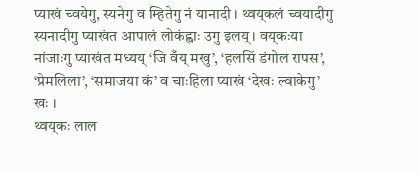प्याखं च्वयेगु, स्यनेगु व म्हितेगु नं यानादी । थ्वय्‌कलं च्वयादीगु स्यनादीगु प्याखंत आपालं लोकंह्वाः उगु इलय्‌ । वय्‌कःया नांजाःगु प्याखंत मध्यय्‌ ‘जि वँय्‌ मखु’, ‘हलसिं डंगोल रापस’, ‘प्रेमलिला’, ‘समाजया कं’ व चाःहिला प्याखं ‘देखः ल्वाकेगु’ खः ।
थ्वय्‌कः लाल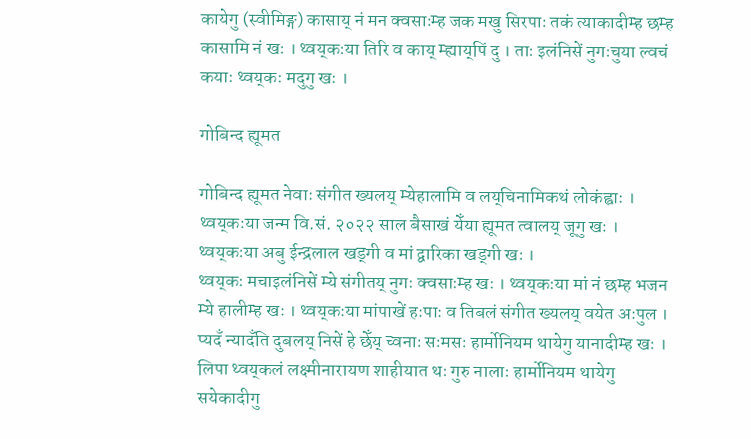कायेगु (स्वीमिङ्ग) कासाय्‌ नं मन क्वसाःम्ह जक मखु सिरपाः तकं त्याकादीम्ह छम्ह कासामि नं खः । थ्वय्‌कःया तिरि व काय्‌ म्ह्याय्‌पिं दु । ताः इलंनिसें नुगःचुया ल्वचं कयाः थ्वय्‌कः मदुगु खः ।

गोबिन्द ह्यूमत

गोबिन्द ह्यूमत नेवाः संगीत ख्यलय्‌ म्येहालामि व लय्‌चिनामिकथं लोकंह्वाः । थ्वय्‌कःया जन्म वि.सं. २०२२ साल बैसाखं येँया ह्यूमत त्वालय्‌ जूगु खः । थ्वय्‌कःया अबु ईन्द्रलाल खड्गी व मां द्वारिका खड्गी खः ।
थ्वय्‌कः मचाइलंनिसें म्ये संगीतय्‌ नुगः क्वसाःम्ह खः । थ्वय्‌कःया मां नं छम्ह भजन म्ये हालीम्ह खः । थ्वय्‌कःया मांपाखें हःपाः व तिबलं संगीत ख्यलय्‌ वयेत अःपुल । प्यदँ न्यादँति दुबलय्‌ निसें हे छेँय्‌ च्वनाः सःमसः हार्मोनियम थायेगु यानादीम्ह खः । लिपा थ्वय्‌कलं लक्ष्मीनारायण शाहीयात थः गुरु नालाः हार्मोनियम थायेगु सयेकादीगु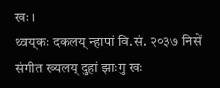खः ।
थ्वय्‌कः दकलय्‌ न्हापां वि.सं. २०३७ निसें संगीत ख्यलय्‌ दुहां झाःगु खः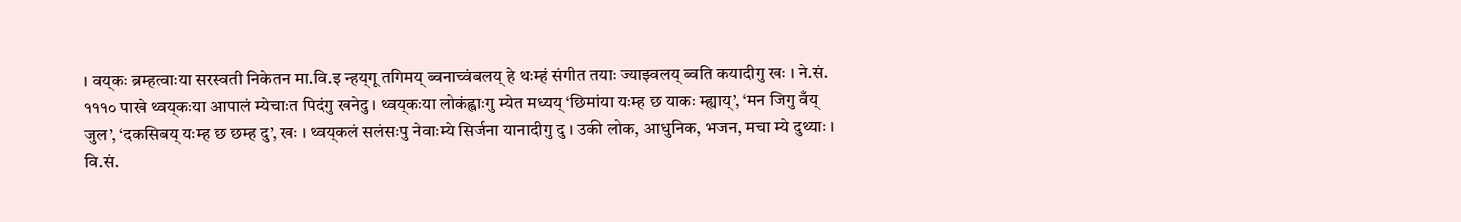। वय्‌कः ब्रम्हत्वाःया सरस्वती निकेतन मा.वि.इ न्हय्‌गू तगिमय्‌ ब्वनाच्वंबलय्‌ हे थःम्हं संगीत तयाः ज्याझ्वलय्‌ ब्वति कयादीगु खः । ने.सं. १११० पाखे थ्वय्‌कःया आपालं म्येचाःत पिदंगु खनेदु । थ्वय्‌कःया लोकंह्वाःगु म्येत मध्यय्‌ ‘छिमांया यःम्ह छ याकः म्ह्याय्‌’, ‘मन जिगु वँय्‌ जुल’, ‘दकसिबय्‌ यःम्ह छ छम्ह दु’, खः । थ्वय्‌कलं सलंसःपु नेवाःम्ये सिर्जना यानादीगु दु । उकी लोक, आधुनिक, भजन, मचा म्ये दुथ्याः ।
वि.सं.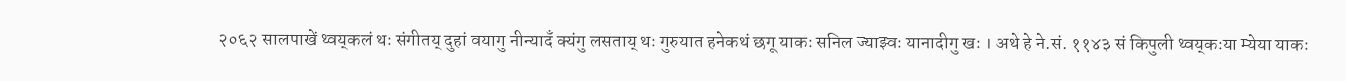२०६२ सालपाखें थ्वय्‌कलं थः संगीतय्‌ दुहां वयागु नीन्यादँ क्यंगु लसताय्‌ थः गुरुयात हनेकथं छगू याकः सनिल ज्याझ्वः यानादीगु खः । अथे हे ने.सं. ११४३ सं किपुली थ्वय्‌कःया म्येया याकः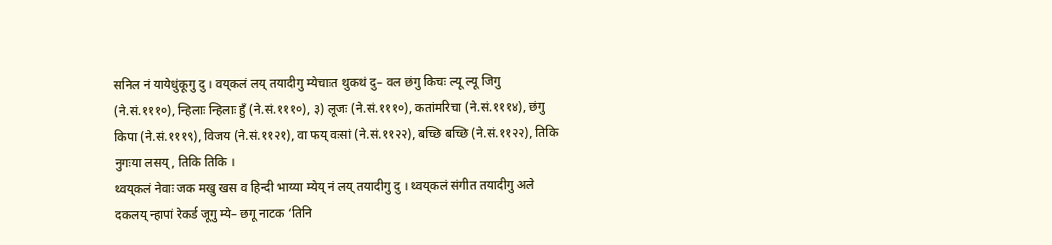सनिल नं यायेधुंकूगु दु । वय्‌कलं लय्‌ तयादीगु म्येचाःत थुकथं दु– वल छंगु किचः ल्यू ल्यू जिगु (ने.सं.१११०), न्हिलाः न्हिलाः हुँ (ने.सं.१११०), ३) लूजः (ने.सं.१११०), कतांमरिचा (ने.सं.१११४), छंगु किपा (ने.सं.१११९), विजय (ने.सं.११२१), वा फय्‌ वःसां (ने.सं.११२२), बच्छि बच्छि (ने.सं.११२२), तिकि नुगःया लसय्‌, तिकि तिकि ।
थ्वय्‌कलं नेवाः जक मखु खस व हिन्दी भाय्या म्येय्‌ नं लय्‌ तयादीगु दु । थ्वय्‌कलं संगीत तयादीगु अले दकलय्‌ न्हापां रेकर्ड जूगु म्ये– छगू नाटक ‘तिनि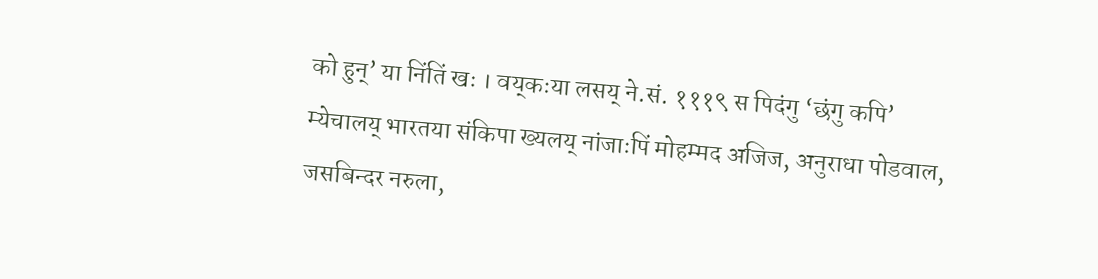को हुन्‌’ या निंतिं खः । वय्‌कःया लसय्‌ ने.सं. १११९ स पिदंगु ‘छंगु कपि’ म्येचालय्‌ भारतया संकिपा ख्यलय्‌ नांजाःपिं मोहम्मद अजिज, अनुराधा पोडवाल, जसबिन्दर नरुला,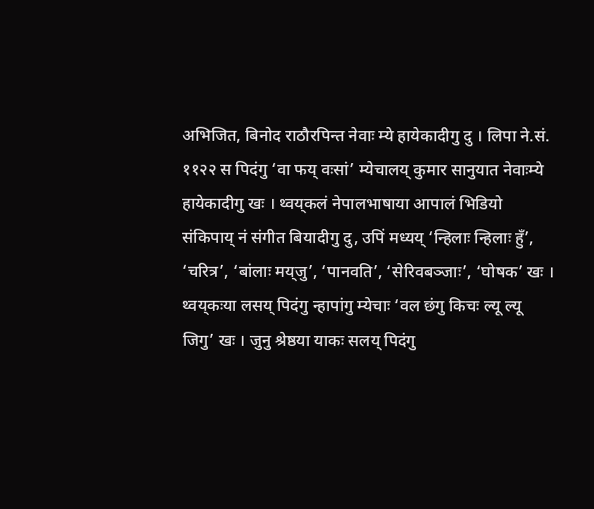अभिजित, बिनोद राठौरपिन्त नेवाः म्ये हायेकादीगु दु । लिपा ने.सं. ११२२ स पिदंगु ‘वा फय्‌ वःसां’ म्येचालय्‌ कुमार सानुयात नेवाःम्ये हायेकादीगु खः । थ्वय्‌कलं नेपालभाषाया आपालं भिडियो संकिपाय्‌ नं संगीत बियादीगु दु, उपिं मध्यय्‌ ‘न्हिलाः न्हिलाः हुँ’, ‘चरित्र’, ‘बांलाः मय्‌जु’, ‘पानवति’, ‘सेरिवबञ्जाः’, ‘घोषक’ खः । थ्वय्‌कःया लसय्‌ पिदंगु न्हापांगु म्येचाः ‘वल छंगु किचः ल्यू ल्यू जिगु’ खः । जुनु श्रेष्ठया याकः सलय्‌ पिदंगु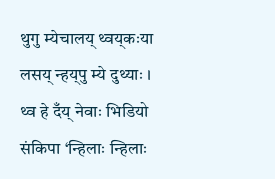थुगु म्येचालय्‌ थ्वय्‌कःया लसय्‌ न्हय्‌पु म्ये दुथ्याः । थ्व हे दँय्‌ नेवाः भिडियो संकिपा ‘न्हिलाः न्हिलाः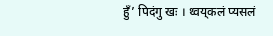हुँ’ पिदंगु खः । थ्वय्‌कलं प्यसलं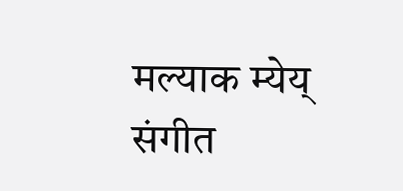मल्याक म्येय्‌ संगीत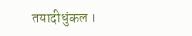तयादीधुंकल ।